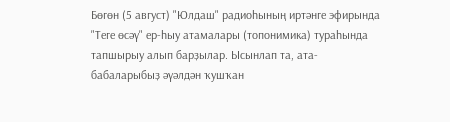Бөгөн (5 август) "Юлдаш" радиоһының иртәнге эфирында "Теге өсәү" ер-һыу атамалары (топонимика) тураһында тапшырыу алып барҙылар. Ысынлап та, ата-бабаларыбыҙ әүәлдән ҡушҡан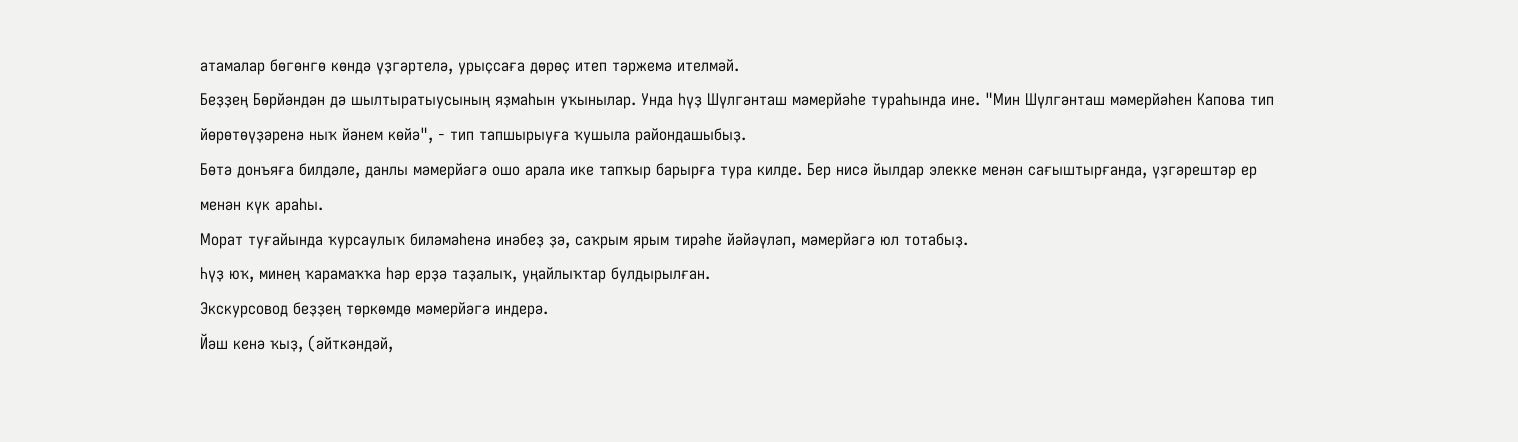атамалар бөгөнгө көндә үҙгәртелә, урыҫсаға дөрөҫ итеп тәржемә ителмәй.
Беҙҙең Бөрйәндән дә шылтыратыусының яҙмаһын уҡынылар. Унда һүҙ Шүлгәнташ мәмерйәһе тураһында ине. "Мин Шүлгәнташ мәмерйәһен Капова тип йөрөтөүҙәренә ныҡ йәнем көйә", - тип тапшырыуға ҡушыла райондашыбыҙ.
Бөтә донъяға билдәле, данлы мәмерйәгә ошо арала ике тапҡыр барырға тура килде. Бер нисә йылдар элекке менән сағыштырғанда, үҙгәрештәр ер менән күк араһы.
Морат туғайында ҡурсаулыҡ биләмәһенә инәбеҙ ҙә, саҡрым ярым тирәһе йәйәүләп, мәмерйәгә юл тотабыҙ.
Һүҙ юҡ, минең ҡарамаҡҡа һәр ерҙә таҙалыҡ, уңайлыҡтар булдырылған.
Экскурсовод беҙҙең төркөмдө мәмерйәгә индерә.
Йәш кенә ҡыҙ, (әйткәндәй,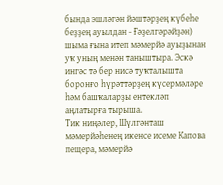бында эшләгән йәштәрҙең күбеһе беҙҙең ауылдан - Ғәҙелгәрәйҙән) шыма ғына итеп мәмерйә ауыҙынан уҡ уның менән таныштыра. Эскә ингәс тә бер нисә туҡталышта боронғо һүрәттәрҙең күсермәләре һәм башҡаларҙы ентекләп аңлатырға тырыша.
Тик ниңәлер, Шүлгәнташ мәмерйәһенең икенсе исеме Капова пещера, мәмерйә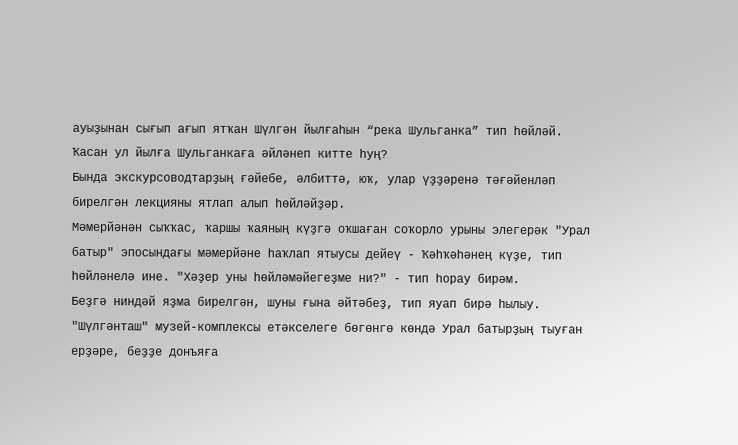ауыҙынан сығып ағып ятҡан Шүлгән йылғаһын “река Шульганка” тип һөйләй.
Ҡасан ул йылға Шульганкаға әйләнеп китте һуң?
Бында экскурсоводтарҙың ғәйебе, әлбиттә, юҡ, улар үҙҙәренә тәғәйенләп бирелгән лекцияны ятлап алып һөйләйҙәр.
Мәмерйәнән сыҡҡас, ҡаршы ҡаяның күҙгә оҡшаған соҡорло урыны элегерәк "Урал батыр" эпосындағы мәмерйәне һаҡлап ятыусы дейеү - Ҡәһҡәһәнең күҙе, тип һөйләнелә ине. "Хәҙер уны һөйләмәйегеҙме ни?" - тип һорау бирәм.
Беҙгә ниндәй яҙма бирелгән, шуны ғына әйтәбеҙ, тип яуап бирә һылыу.
"Шүлгәнташ" музей-комплексы етәкселеге бөгөнгө көндә Урал батырҙың тыуған ерҙәре, беҙҙе донъяға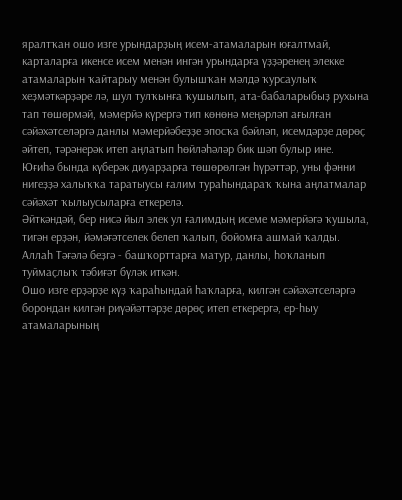яралтҡан ошо изге урындарҙың исем-атамаларын юғалтмай, карталарға икенсе исем менән ингән урындарға үҙҙәренең элекке атамаларын ҡайтарыу менән булышҡан мәлдә ҡурсаулыҡ хеҙмәткәрҙәре лә, шул тулҡынға ҡушылып, ата-бабаларыбыҙ рухына тап төшөрмәй, мәмерйә күрергә тип көнөнә меңәрләп ағылған сәйәхәтселәргә данлы мәмерйәбеҙҙе эпосҡа бәйләп, исемдәрҙе дөрөҫ әйтеп, тәрәнерәк итеп аңлатып һөйләһәләр бик шәп булыр ине.
Юғиһә бында күберәк диуарҙарға төшөрөлгән һүрәттәр, уны фәнни нигеҙҙә халыҡҡа таратыусы ғалим тураһындараҡ ҡына аңлатмалар сәйәхәт ҡылыусыларға еткерелә.
Әйткәндәй, бер нисә йыл элек ул ғалимдың исеме мәмерйәгә ҡушыла, тигән ерҙән, йәмәғәтселек белеп ҡалып, бойомға ашмай ҡалды.
Аллаһ Тәғәлә беҙгә - башҡорттарға матур, данлы, һоҡланып туймаҫлыҡ тәбиғәт бүләк иткән.
Ошо изге ерҙәрҙе күҙ ҡараһындай һаҡларға, килгән сәйәхәтселәргә борондан килгән риүәйәттәрҙе дөрөҫ итеп еткерергә, ер-һыу атамаларының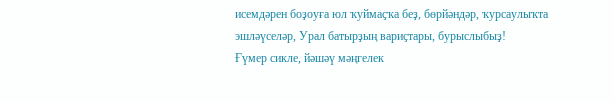исемдәрен боҙоуға юл ҡуймаҫҡа беҙ, бөрйәндәр, ҡурсаулыҡта эшләүселәр, Урал батырҙың вариҫтары, бурыслыбыҙ!
Ғүмер сикле, йәшәү мәңгелек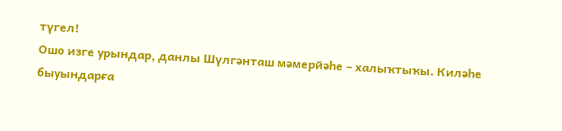түгел!
Ошо изге урындар, данлы Шүлгәнташ мәмерйәһе – халыҡтыҡы. Киләһе быуындарға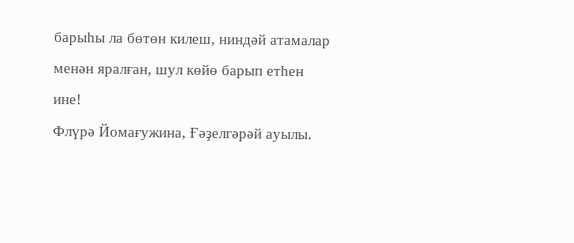барыһы ла бөтөн килеш, ниндәй атамалар менән яралған, шул көйө барып етһен ине!
Флүрә Йомағужина, Ғәҙелгәрәй ауылы.